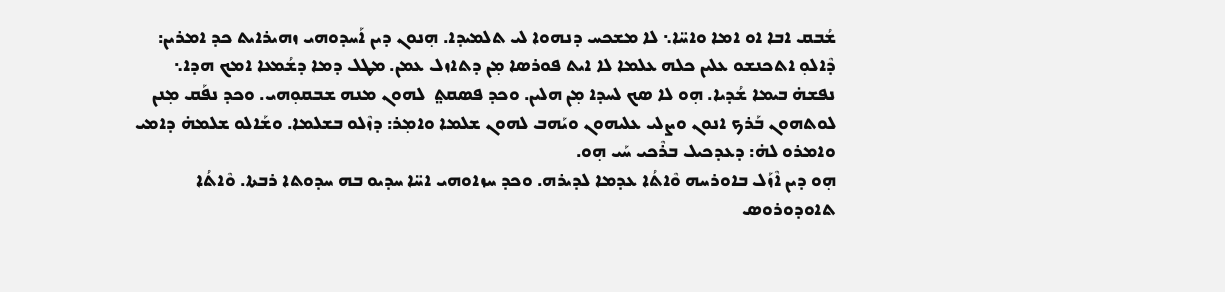ܫܳܒܩ ܐܒܐ ܐܘ ܐܡܐ ܘܐܚ̈ܐ܆ ܠܐ ܡܫܟܚ ܕܢܗܘܐ ܠܝ ܬܠܡܝܕܐ. ܗ݂ܢܘܢ ܕܝܢ ܐܰܚܕܘܗܝ ܙܗܝܪܐܝܬ ܟܕ ܐܡܪܝܢ: ܕܶܐܠܘ݂ ܐܬܟܢܫܘ ܥܠܝܢ ܟܠܗ ܥܠܡܐ ܠܐ ܐܝܬ ܦܘܪܣܐ ܡ݂ܢ ܕܬܐܙܠ ܥܡܢ. ܡܛܠ ܕܡܐ ܕܫܳܡܥܐ ܐܡܟ ܗܕܐ܆ ܢܦܫܗ̇ ܒܝܡܐ ܫܳܕܝܐ. ܗ݂ܘ ܠܐ ܣܟ ܠܚܕܐ ܡ݂ܢ ܗܠܝܢ. ܘܟܕ ܦܣܩܬ݀  ܠܗܘܢ ܡܢܗ ܫܒܩܘ݂ܗܝ. ܘܟܕ ܢܦܰܩ ܡ݂ܢܢ ܠܘܬܗܘܢ ܒܰܪܟ ܐܢܘܢ ܘܨܠܝ ܥܠܝܗܘܢ ܘܝܰܗܒ ܠܗܘܢ ܫܠܡܐ ܘܐܡ݂ܪ: ܕܙܶܠܘ ܒܫܠܡܐ. ܘܫܰܐܠܘ ܫܠܡܗ̇ ܕܐܡܝ ܘܐܡܪܘ ܠܗ̇: ܕܥܕܟܝܠ ܒܪܶܟܝ ܚܰܝ ܗ݂ܘ.
ܗ݂ܘ ܕܝܢ ܐܶܙܰܠ ܒܐܘܪܚܗ ܘܶܐܬܳܐ ܥܕܡܐ ܠܕܝܪܗ. ܘܟܕ ܚܙܐܘܗܝ ܐܚ̈ܐ ܚܕܝܘ ܒܗ ܚܕܘܬܐ ܪܒܬܐ. ܘܶܐܬܳܐ ܬܐܘܕܘܪܘܣ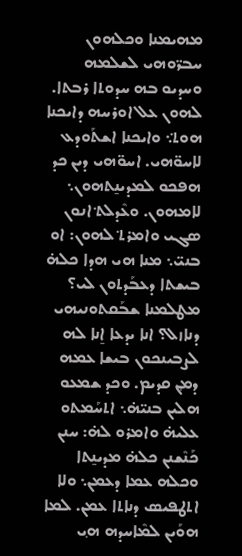ܡܗܝܡܢܐ ܘܟܠܗܘܢ ܚܒܪ̈ܘܗܝ ܠܫܠܡܗ ܘܚܕܝܘ ܒܗ ܚܕܘܬܐ ܪܒܬܐ. ܠܗܘܢ ܥܠ ܐܘܪܚܗ ܕܐܝܟܢܐ ܗܘܬ݀܆ ܘܐܝܟܢܐ ܐܫܬܰܘܕܥ ܠܐܚܘ̈ܗܝ. ܐܚܘ̈ܗܝ ܕܝܢ ܟܕ ܗܦܟܘ ܠܡܕܝܢ̱ܬܗܘܢ܆ ܠܐܡܗܘܢ. ܘܥܶܕܠܬ݀ ܐܢܘܢ ܣܓܝ ܘܐܡܪܬ݀ ܠܗܘܢ: ܐܘ ܒܢܝ̈܆ ܡܢܐ ܗܝ ܗܕܐ ܟܠܗ̇ ܒܝܫܬܐ ܕܥܒܰܕܬܘܢ ܠܝ؟ ܡܛܠܡܢܐ ܫܒܰܩܬܘܢܝܗܝ ܕܢܐܙܠ؟ ܐܢܐ ܝܕܥܐ ܐ̱ܢܐ ܠܗ ܠܨܒܝܢܟܘܢ ܒܝܫܐ ܥܡܗ ܕܡ݂ܢ ܩܕܝܡ. ܘܟܕ ܫܡܥܘ ܗܠܝܢ ܒܢܝ̈ܗ̇܆ ܐܬܚܰܡܬܘ ܥܠܝܗ̇ ܘܐܡܪܘ ܠܗ̇: ܚܢܢ ܟܰܢܶܫܢܢ ܟܠܗ̇ ܡܕܝܢ̱ܬܐ ܘܟܠܗ ܥܡܐ ܕܥܡܢ܆ ܘܠܐ ܐܬܛܦܝܣ ܕܢܐܬܐ ܥܡܢ. ܠܡܐ ܗܘܰܝܢ ܠܡܶܐܚܕܗ ܗ݂ܝ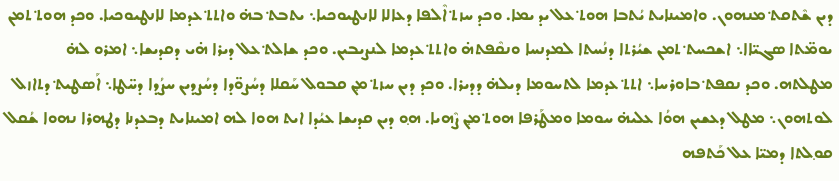ܕܝܢ ܫܶܬܩܬ݀ ܡܢܗܘܢ. ܘܐܡܝܢܐܝܬ ܝܳܬܒܐ ܗܘܬ݀ ܥܠ ܝܕ ܝܡܐ. ܘܟܕ ܚܙܬ݀ ܐܶܠܦܐ ܕܥܐܠܐ ܠܐܢܛܝܘܟܝܐ܆ ܝܬܒܬ݀ ܒܗ̇ ܘܐܬܬ݀ ܥܕܡܐ ܠܐܢܛܝܘܟܝܐ. ܘܟܕ ܗܘܬ݀ ܬܡܢ ܝܘܡ̈ܬܐ ܣܓܝ̈ܐܐ܆ ܐܫܟܚܬ݀ ܬܡܢ ܫܝܳܪܬܐ ܕܢܳܚܬܐ ܠܡܕܢܚܐ ܘܢܩܶܦܬܗ̇ ܘܐܬܬ݀ ܥܕܡܐ ܠܢܨܝܒܝܢ. ܘܟܕ ܫܐܠܬ݀ ܥܠ ܕܝܪܐ ܗ̇ܝ ܕܩܕܝܫܐ܆ ܐܡܪܘ ܠܗ̇ ܡܛܠܬܗ. ܘܟܕ ܢܩܦܬ݀ ܒܐܘܪܚܐ܆ ܐܬܬ݀ ܥܕܡܐ ܠܬܚܘܡܐ ܕܝܠܗ̇ ܕܕܝܪܐ. ܘܟܕ ܕܝܢ ܚܙܬ݀ ܡ݂ܢ ܩܒܘܠ ܚܰܩܠܐ ܕܚܳܨܘ̈ܕܐ ܕܚܳܨܕܝܢ ܚܨܳܕܐ ܕܚ̈ܛܐ܆ ܐܰܣܛܝܬ݀ ܕܬܐܙܠ ܠܘܬܗܘܢ܆ ܡܛܠ ܕܥܫܝܢ ܗܘܳܐ ܥܠܝܗ̇ ܚܘܡܐ ܘܡܛܰܪܦܐ ܗܘܬ݀ ܡ݂ܢ ܨܶܗܝܐ. ܗ݂ܘ ܕܝܢ ܩܕܝܫܐ ܥܝܳܕܐ ܐܝܬ ܗܘܐ ܠܗ ܐܡܝܢܐܝܬ ܕܒܥܕܢܐ ܕܛܗܪܐ ܢܗܘܐ ܫܳܩܠ ܩܘ݂ܠܬܐ ܕܡܝ̈ܐ ܥܠ ܟܰܬܦܗ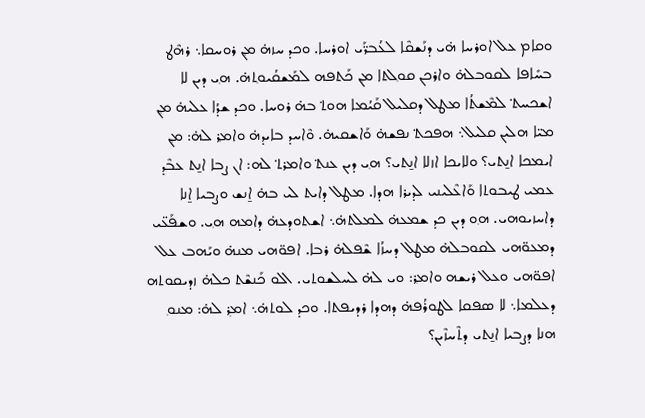ܘܩܐܡ ܥܠ ܐܘܪܚܐ ܗ̇ܝ ܕܢܰܫܩܶܐ ܠܥܳܒܪ̈ܰܝ ܐܘܪܚܐ. ܘܟܕ ܚܙܗ̇ ܡ݂ܢ ܪܘܚܩܐ܆ ܪܗܶܛ ܒܚܺܐܦܐ ܠܩܘܒܠܗ̇ ܘܐܪܟܢ ܩܘ݂ܠܬܐ ܡ݂ܢ ܟܰܬܦܗ ܠܡܰܫܩܳܝܘ݂ܬܗ̇. ܗ݂ܝ ܕܝܢ ܠܐ ܐܫܟܚܬ݀ ܠܡܶܫܬܳܐ ܡܛܠ ܕܩܠܝܠ ܩܰܝܳܡܐ ܗܘܬ݀ ܒܗ̇ ܪܘܚܐ. ܘܟܕ ܫܕܳܐ ܥܠܝܗ̇ ܡ݂ܢ ܡܝ̈ܐ ܗܠܝܢ ܩܠܝܠ܆ ܗܦܟܬ݀ ܢܦܫܗ̇ ܘܰܐܫܩܝܗ̇. ܘܶܐܚܕ ܒܐܝܕܗ̇ ܘܐܡ݂ܪ ܠܗ̇: ܡ݂ܢ ܐܝܡܟܐ ܐܢ̱ܬܝ؟ ܘܠܐܝܟܐ ܐܙܠܐ ܐܢ̱ܬܝ؟ ܗ݂ܝ ܕܝܢ ܥܢܬ݀ ܘܐܡܪܬ݀ ܠܗ: ܐܢ ܨܒܐ ܐܢ̱ܬ ܥܒܶܕ ܥܡܝ ܛܝܒܘܬܐ ܘܰܐܥܶܠܝܢܝ ܠܕܝܪܐ ܗܕܐ. ܡܛܠ ܕܐܝܬ ܠܝ ܒܗ̇ ܐ̱ܢܫ ܘܨܒܝܐ ܐ̱ܢܐ ܕܐܚܙܝܘܗܝ. ܗ݂ܘ ܕܝܢ ܟܕ ܫܡܥܗ̇ ܠܡܠܬܗ̇܆ ܐܫܬܘܕܥܗ̇ ܕܐܡܗ ܗ݂ܝ. ܘܫܦܰܥ̈ܝ ܕܡܥܘ̈ܗܝ ܠܩܘܒܠܗ̇ ܡܛܠ ܕܚܙܳܐ ܫܶܦܠܗ̇ ܪܒܐ. ܐܦܘ̈ܗܝ ܡܢܗ̇ ܘܝܰܗܒ ܥܠ ܐܦܘ̈ܗܝ ܘܥܠ ܪܝܫܗ ܘܐܡ݂ܪ: ܘܝ ܠܗ̇ ܠܚܠܫܘܬܝ. ܐܠܘ ܟܰܢܫܶܬ ܟܠܗ̇ ܙܕܝܩܘܬܗ ܕܥܠܡܐ܆ ܠܐ ܣܦܩܐ ܠܛܘܪܳܦܗ̇ ܕܗܕܐ ܪܕܝܦܬܐ. ܘܟܕ ܠܘܬܗ̇܆ ܐܡܪ݂ ܠܗ̇: ܡܢܘ݂ ܗܢܐ ܕܨܒܝܐ ܐܢ̱ܬܝ ܕܬܶܚܙܶܝܢ؟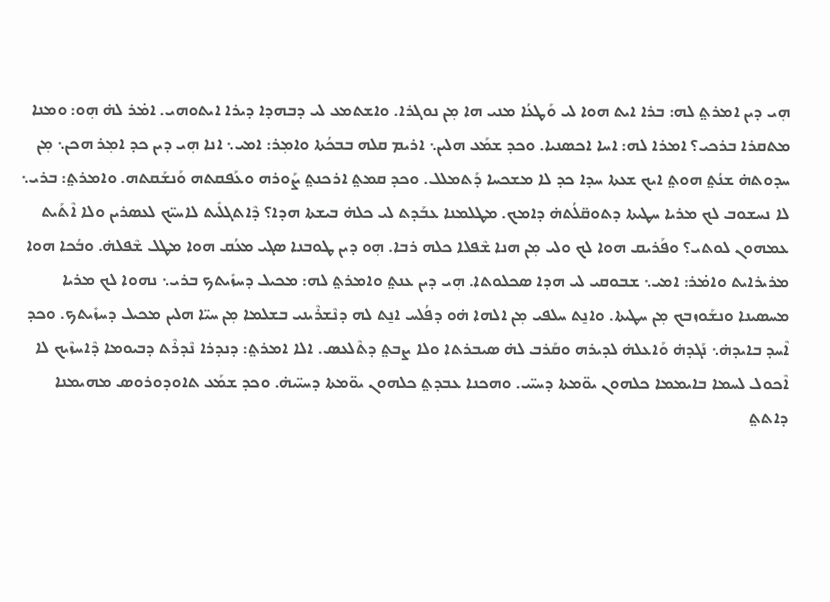ܗ݂ܝ ܕܝܢ ܐܡܪܬ݀ ܠܗ: ܒܪܐ ܐܝܬ ܗܘܐ ܠܝ ܘܰܛܥܳܐ ܡܢܝ ܗܐ ܡ݂ܢ ܢܘܓܪܐ. ܘܐܫܬܡܥ ܠܝ ܕܒܗܕܐ ܕܝܪܐ ܐܝܬܘܗܝ. ܐܡ̇ܪ ܠܗ̇ ܗ݂ܘ: ܘܡܢܐ ܡܬܩܪܐ ܒܪܟܝ؟ ܐܡܪܐ ܠܗ: ܐܚܐ ܐܟܣܢܝܐ. ܘܟܕ ܫܡܰܥ ܗܠܝܢ܆ ܐܪܝܡ ܩܠܗ ܒܒܟܳܬܐ ܘܐܡ݂ܪ: ܐܡܝ܆ ܐܢܐ ܗ݂ܝ ܕܝܢ ܟܕ ܐܡ݂ܪ ܗܟܢ܆ ܡ݂ܢ ܚܕܘܬܗ̇ ܫܢܳܬ݀ ܗܘܬ݀ ܐܝܟ ܫܥܬܐ ܚܕܐ ܟܕ ܠܐ ܡܫܟܚܐ ܕܰܬܡܠܠ. ܘܟܕ ܩܡܬ݀ ܐܪܟܢܬ݀ ܨܰܘܪܗ ܘܥܰܦܩܬܗ ܘܰܢܫܰܩܬܗ. ܘܐܡܪܬ݀: ܒܪܝ܆ ܠܐ ܢܚܫܘܒ ܠܟ ܡܪܝܐ ܚܛܝܬܐ ܕܬܘܩ̈ܠܳܬܗ̇ ܕܐܡܟ. ܡܛܠܡܢܐ ܥܒܰܕܬ ܠܝ ܟܠܗ̇ ܒܝܫܬܐ ܗܕܐ؟ ܕܶܐܬܓܠܺܝܬ ܠܐܚܝ̈ܟ ܠܥܣܪܝܢ ܘܠܐ ܐܶܬܰܝܬ ܥܡܗܘܢ ܠܘܬܝ؟ ܘܦܰܪܝܩ ܗܘܐ ܠܟ ܘܠܝ ܡ݂ܢ ܗܢܐ ܫܶܦܠܐ ܟܠܗ ܪܒܐ. ܗ݂ܘ ܕܝܢ ܛܘܒܢܐ ܣܓܝ ܡܥܳܩ ܗܘܐ ܡܛܠ ܫܶܦܠܗ̇. ܘܒܳܟܐ ܗܘܐ ܡܪܝܪܐܝܬ ܘܐܡ̇ܪ: ܐܡܝ܆ ܫܒܘܩܝ ܠܝ ܗܕܐ ܣܟܠܘܬܐ. ܗ݂ܝ ܕܝܢ ܥܢܬ݀ ܘܐܡܪܬ݀ ܠܗ: ܡܟܝܠ ܕܚܙܺܝܬܟ ܒܪܝ܆ ܢܗܘܐ ܠܟ ܡܪܝܐ ܡܚܣܝܢܐ ܘܢܫܰܘܙܒܟ ܡ݂ܢ ܚܛܝܬܐ. ܘܐܢ̱ܬ ܚܠܦܝ ܡ݂ܢ ܐܠܗܐ ܗ̇ܘ ܕܦܳܠܚ ܐܢ̱ܬ ܠܗ ܕܢܶܫܪܶܝܢܝ ܒܫܠܡܐ ܡ݂ܢ ܚܝ̈ܐ ܗܠܝܢ ܡܟܝܠ ܕܚܙܺܝܬܟ. ܘܟܕ ܐܶܚܕ ܒܐܝܕܗ̇܆ ܢܰܓܕܗ̇ ܘܰܐܥܠܗ̇ ܠܕܝܪܗ ܘܩܰܪܒ ܠܗ̇ ܣܝܒܪܬܐ ܘܠܐ ܨܒܬ݀ ܕܬܶܠܥܣ. ܐܠܐ ܐܡܪܬ݀: ܕܢܕܪܐ ܢܶܕܪܶܬ ܕܒܝܘܡܐ ܕܶܐܚܙܶܝܟ ܠܐ ܐܶܟܘܠ ܠܚܡܐ ܒܐܝܡܡܐ ܟܠܗܘܢ ܝܘ̈ܡܬܐ ܕܚܝ̈ܝ. ܘܗܟܢܐ ܥܒܕܬ݀ ܟܠܗܘܢ ܝܘ̈ܡܬܐ ܕܚܝ̈ܝܗ̇. ܘܟܕ ܫܡܰܥ ܬܐܘܕܘܪܘܣ ܡܗܝܡܢܐ ܕܐܬܬ݀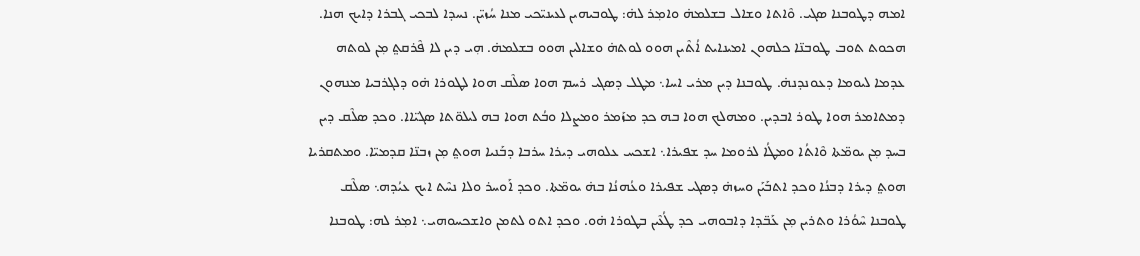ܐܡܗ ܕܛܘܒܢܐ ܣܓܝ. ܘܶܐܬܐ ܘܫܐܠ ܒܫܠܡܗ̇ ܘܐܡ݂ܪ ܠܗ̇: ܛܘܒܝܗܝܢ ܠܥܝܢܝ̈ܟܝ ܡܢܐ ܚܳܙܝ̈ܢ. ܢܚܕܐ ܠܒܟܝ ܓܒܪܐ ܕܐܝܟ ܗܢܐ. ܗܟܘܬ ܬܘܒ ܛܘܒܢ̈ܐ ܟܠܗܘܢ ܐܡܝܢܐܝܬ ܐܳܬܶܝܢ ܗܘܘ ܠܘܬܗ̇ ܘܫܐܠܝܢ ܗܘܘ ܒܫܠܡܗ̇. ܗ݂ܝ ܕܝܢ ܠܐ ܦܶܪܩܬ݀ ܡ݂ܢ ܠܘܬܗ ܥܕܡܐ ܠܝܘܡܐ ܕܥܘܢܕܢܗ̇. ܛܘܒܢܐ ܕܝܢ ܡܪܝ ܐܚܐ܆ ܡܛܠ ܕܣܓܝ ܪܚܡ ܗܘܐ ܣܠܶܩ ܗܘܐ ܠܛܘܪܐ ܗ̇ܘ ܕܠܓܪܒܝܐ ܡܢܗܘܢ ܕܡܬܐܡܪ ܗܘܐ ܛܘܪ ܐܒܕܝܢ. ܘܡܗܠܟ ܗܘܐ ܒܗ ܟܕ ܡܙܰܡܪ ܘܡܨܠܐ ܘܒܳܬ ܗܘܐ ܒܗ ܠܝܠܘ̈ܬܐ ܣܓܝ̈ܐܐ. ܘܟܕ ܣܠܶܩ ܕܝܢ ܒܚܕ ܡ݂ܢ ܝܘܡ̈ܬܐ ܘܶܐܬܳܐ ܘܡܛܳܐ ܠܪܘܡܐ ܚܕ ܫܦܝܪܐ܆ ܐܫܟܚ ܥܠܘܗܝ ܕܝܪܐ ܚܪܒܐ ܕܒܰܢܝܐ ܗܘܬ݀ ܡ݂ܢ ܙܒܢ̈ܐ ܩܕܡܝ̈ܐ. ܘܡܬܩܪܝܐ ܗܘܬ݀ ܕܝܪܐ ܕܒܢܳܐ ܘܟܕ ܐܬܒܰܝܰܢ ܘܚܙܗ̇ ܕܣܓܝ ܫܦܝܪܐ ܘܥܳܗܢܳܐ ܒܗ̇ ܝܘܡ̈ܬܐ. ܘܟܕ ܐܰܘܚܪ ܘܠܐ ܢܚܶܬ ܐܝܟ ܥܝܳܕܗ܆ ܣܠܶܩ ܛܘܒܢܐ ܚܶܘܳܪܐ ܘܬܪܝܢ ܡ݂ܢ ܥܰܒ̈ܕܐ ܕܐܒܘܗܝ ܟܕ ܛܳܥܶܝܢ ܒܛܘܪܐ ܗ̇ܘ. ܘܟܕ ܐܬܘ ܠܬܡܢ ܘܐܫܟܚܘܗܝ܆ ܐܡ݂ܪ ܠܗ: ܛܘܒܢܐ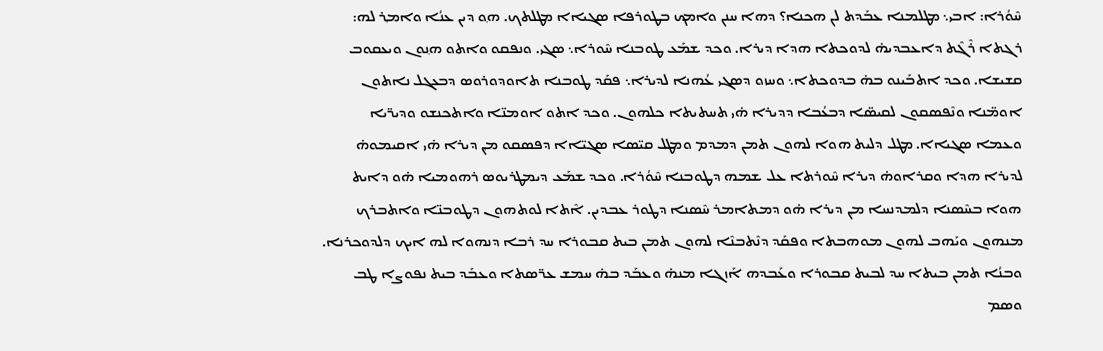ܚܶܘܳܪܐ: ܐܒܝ܆ ܡܛܠܡܢܐ ܥܒܰܕܬ ܠܢ ܗܟܢܐ؟ ܕܗܐ ܚܢܢ ܘܐܡܟ ܒܛܘܪܦܐ ܣܓܝܐܐ ܡܛܠܬܟ. ܗ݂ܘ ܕܝܢ ܥܢܳܐ ܘܐܡ݂ܪ ܠܗ: ܪܓܬܐ ܪܶܓܶܬ ܕܐܥܒܕܝܗ̇ ܠܕܘܟܬܐ ܗܕܐ ܕܝܪܐ. ܘܟܕ ܫܡܰܥ ܛܘܒܢܐ ܚܶܘܪܐ܆ ܣܓܝ. ܘܢܦܩܘ ܘܐܬܘ ܗ݂ܢܘܢ ܘܝܥܩܘܒ ܩܫܝܫܐ. ܘܟܕ ܐܬܒܰܝܢܘ ܒܗ̇ ܒܕܘܟܬܐ܆ ܘܚܙܘ ܕܣܓܝ ܥܳܗܢܐ ܠܕܝܪܐ܆ ܦܩܰܕ ܛܘܒܢܐ ܬܐܘܕܘܪܘܣ ܕܒܥܓܠ ܢܐܬܘܢ ܐܘܡ̈ܢܐ ܘܢܶܦܣܩܘܢ ܠܩܝܣ̈ܐ ܕܒܥܳܒܐ ܕܕܝܪܐ ܗ̇ܝ ܬܚܬܝܬܐ ܟܠܗܘܢ. ܘܟܕ ܐܬܘ ܐܘܡܢ̈ܐ ܘܐܬܟܢܫܘ ܘܕܝܪ̈ܝܐ ܘܥܡܐ ܣܓܝܐܐ. ܡܛܠ ܕܠܝܬ ܗܘܐ ܠܗܘܢ ܬܡܢ ܕܡܕܡ ܘܡܛܠ ܩܝ̈ܣܐ ܣܓܝ̈ܐܐ ܕܦܣܩܘ ܡ݂ܢ ܕܝܪܐ ܗ̇ܝ ܐܩܝܡܘܗ̇ ܠܕܝܪܐ ܗܕܐ ܘܩܪܐܘܗ̇ ܕܝܪܐ ܚܶܘܪܬܐ ܥܠ ܫܡܗ ܕܛܘܒܢܐ ܚܶܘܳܪܐ. ܘܟܕ ܫܡܰܥ ܕܝܡܛܪܝܘܣ ܪܗܘܡܝܐ ܗ̇ܘ ܕܐܝܬ ܗܘܐ ܒܚܶܣܢܐ ܕܠܡܕܢܚܐ ܡ݂ܢ ܕܝܪܐ ܗ̇ܘ ܕܡܬܐܡܪ ܚܶܣܢܐ ܕܛܘܪ ܥܒܕܝܢ. ܐܶܬܐ ܠܘܬܗܘܢ ܕܛܘܒܢ̈ܐ ܘܐܬܒܪܟ ܡܢܗܘܢ ܘܝܰܗܒ ܠܗܘܢ ܡܘܗܒܬܐ ܘܦܩܰܕ ܕܢܶܬܒܢܶܐ ܠܗܘܢ ܬܡܢ ܒܝܬ ܩܒܘܪܐ ܚܕ ܪܒܐ ܕܢܗܘܐ ܠܗ ܐܝܟ ܕܠܕܘܟܪܢܐ. ܘܒܢܳܐ ܬܡܢ ܒܝܬܐ ܚܕ ܠܒܝܬ ܩܒܘܪܐ ܘܥܰܒܕܗ ܐܰܙܓܐ ܡܢܗ̇ ܘܥܒܰܕ ܒܗ̇ ܚܡܫ ܥܪ̈ܣܬܐ ܘܥܒܰܕ ܒܝܬ ܢܦܘܨܐ ܛܒ ܘܣܡ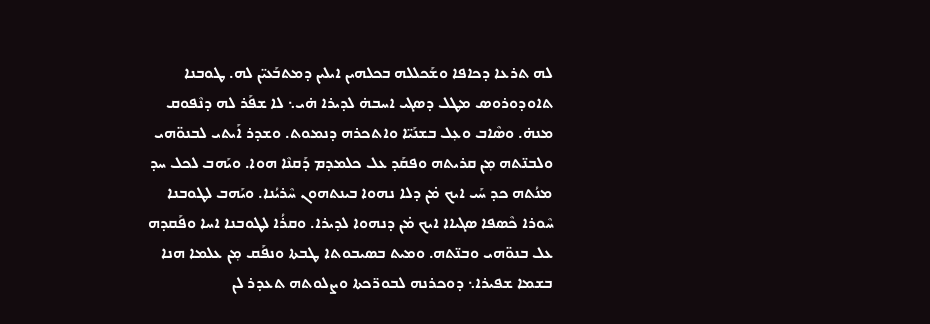ܠܗ ܬܪܥܐ ܕܟܐܦܐ ܘܫܰܟܠܠܗ ܒܟܠܗܝܢ ܐܝܠܝܢ ܕܡܬܒܰܥܝ̈ܢ ܠܗ. ܛܘܒܢܐ ܬܐܘܕܘܪܘܣ ܡܛܠ ܕܣܓܝ ܐܚܒܗ̇ ܠܕܝܪܐ ܗ̇ܝ܆ ܠܐ ܫܦܰܪ ܠܗ ܕܢܶܦܘܩ ܡܢܗ̇. ܘܣܶܐܒ ܘܥ݂ܠ ܒܫܢܰܝ̈ܐ ܘܐܬܟܪܗ ܕܢܡܘܬ. ܘܫܕܪ ܐܰܝܬܝ ܠܒܢܘ̈ܗܝ ܘܠܒܢ̈ܬܗ ܡ݂ܢ ܩܪܝܬܗ ܘܦܩܰܕ ܥܠ ܟܠܡܕܡ ܕܰܩܢܶܐ ܗܘܐ. ܘܝܰܗܒ ܠܟܠ ܚܕ ܡܢܳܬܗ ܟܕ ܚܰܝ ܐܝܟ ܡ̇ܢ ܕܠܐ ܢܗܘܐ ܒܝܢܬܗܘܢ ܚܶܪܝܳܢܐ. ܘܝܰܗܒ ܠܛܘܒܢܐ ܚܶܘܪܐ ܟܶܣܦܐ ܣܓܝܐܐ ܐܝܟ ܡ̇ܢ ܕܢܗܘܐ ܠܕܝܪܐ. ܘܩܪܳܐ ܠܛܘܒܢܐ ܐܚܐ ܘܦܰܩܕܗ ܥܠ ܒܢܘ̈ܗܝ ܘܒܢ̈ܬܗ. ܘܡܝܬ ܒܣܝܒܘܬܐ ܛܒܬܐ ܘܢܦܰܩ ܡ݂ܢ ܥܠܡܐ ܗܢܐ ܒܫܡܐ ܫܦܝܪܐ܆ ܕܘܟܪܢܗ ܠܒܘܪ̈ܟܬܐ ܘܨܠܘܬܗ ܬܥܕܪ ܠܢ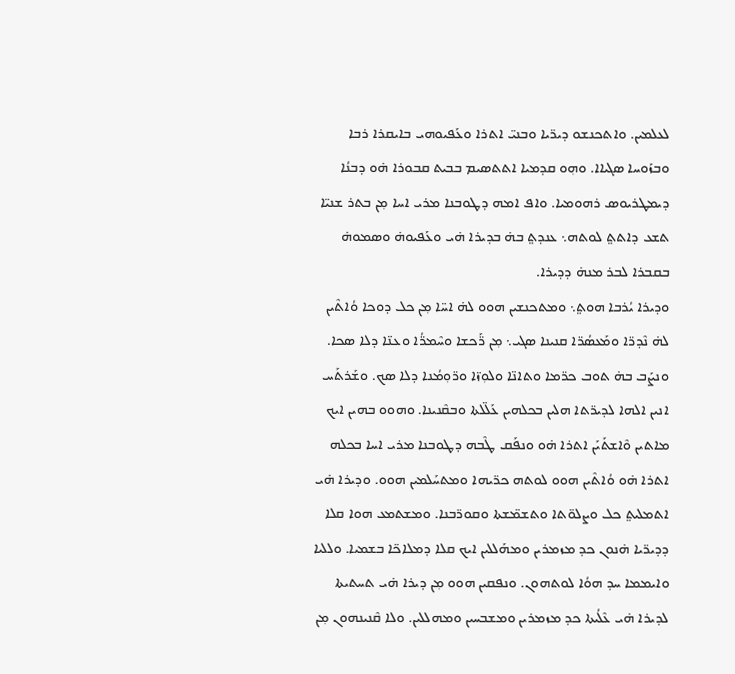ܠܥܠܡܝܢ. ܘܐܬܟܢܫܘ ܕܝܪ̈ܝܐ ܘܒܢܝ̈ ܐܬܪܐ ܘܥܰܦܝܘܗܝ ܒܐܝܩܪܐ ܪܒܐ ܘܒܙܰܘܚܐ ܣܓܝܐܐ. ܘܗ݂ܘ ܩܕܡܝܐ ܐܬܬܣܝܡ ܒܒܝܬ ܩܒܘܪܐ ܗ̇ܘ ܕܒܢܳܐ ܕܝܡܛܪܝܘܣ ܪܗܘܡܝܐ. ܘܐܦ ܐܡܗ ܕܛܘܒܢܐ ܡܪܝ ܐܚܐ ܡ݂ܢ ܒܬܪ ܫܢܝ̈ܐ ܬܫܥ ܕܐܬܬ݀ ܠܘܬܗ܆ ܥܢܕܬ݀ ܒܗ̇ ܒܕܝܪܐ ܗ̇ܝ ܘܥܰܦܝܘܗ̇ ܘܣܡܘܗ̇ ܒܩܒܪܐ ܠܒܪ ܡܢܗ̇ ܕܕܝܪܐ.
ܘܕܝܪܐ ܝܳܪܒܐ ܗܘܬ݀܆ ܘܡܬܟܢܫܝܢ ܗܘܘ ܠܗ̇ ܐܚ̈ܐ ܡ݂ܢ ܟܠ ܕܘܟܐ ܘܳܐܬܶܝܢ ܠܗ̇ ܢܶܕܪ̈ܐ ܘܡܰܥܣܳܪ̈ܐ ܩܢܝܢܐ ܣܓܝ܆ ܡ݂ܢ ܪ̈ܰܟܫܐ ܘܚܶܡܪ̈ܳܐ ܘܥܢ̈ܐ ܕܠܐ ܣܟܐ. ܘܢܨܰܒ ܒܗ̇ ܬܘܒ ܟܪ̈ܡܐ ܘܬܐܢ̈ܐ ܘܠܘ݂ܙ̈ܐ ܘܪ̈ܘ݂ܡܳܢܐ ܕܠܐ ܣܟ. ܘܫܰܪܬܰܚ ܐܢܝܢ ܐܠܗܐ ܠܕܝܪ̈ܬܐ ܗܠܝܢ ܒܟܠܗܝܢ ܥܰܠ̈ܠܬܐ ܘܒܩܶܢܝܢܐ. ܘܗܘܘ ܒܗܝܢ ܐܝܟ ܡܐܬܝܢ ܘܶܐܫܬܰܝܰܢ ܐܬܪܐ ܗ̇ܘ ܘܢܦܰܩ ܛܶܒܗ ܕܛܘܒܢܐ ܡܪܝ ܐܚܐ ܒܟܠܗ ܐܬܪܐ ܗ̇ܘ ܘܳܐܬܶܝܢ ܗܘܘ ܠܘܬܗ ܟܪ̈ܝܗܐ ܘܡܬܚܰܠܡܝܢ ܗܘܘ. ܘܕܝܪܐ ܗ̇ܝ ܐܬܡܠܝܬ݀ ܟܠ ܘܨܠܘ̈ܬܐ ܘܬܫܡ̈ܫܬܐ ܘܩܘܪ̈ܒܢܐ. ܘܡܫܬܡܥ ܗܘܐ ܩܠܐ ܕܕܝܪ̈ܝܐ ܗ̇ܢܘܢ ܟܕ ܡܙܡܪܝܢ ܘܡܗܰܠܠܝܢ ܐܝܟ ܩܠܐ ܕܡܠܐܟ̈ܐ ܒܫܡܝܐ. ܘܠܠܝܐ ܘܐܝܡܡܐ ܚܕ ܗܘܳܐ ܠܘܬܗܘܢ. ܘܢܦܩܝܢ ܗܘܘ ܡ݂ܢ ܕܝܪܐ ܗ̇ܝ ܬܚܬܝܬܐ ܠܕܝܪܐ ܗ̇ܝ ܥܶܠܳܝܬܐ ܟܕ ܡܙܡܪܝܢ ܘܡܫܒܚܝܢ ܘܡܗܠܠܝܢ. ܘܠܐ ܩܶܢܝܢܗܘܢ ܡ݂ܢ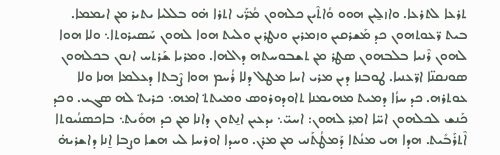ܬܪܥܐ ܠܬܪܥܐ. ܘܐܙܠ̱ܝܢ ܗܘܘ ܘܳܐܬܶܝܢ ܟܠܗܘܢ ܡܳܪ̈ܰܝ ܐܬܪܐ ܗ̇ܘ ܒܠܠܝܐ ܝܬܝܪ ܡ݂ܢ ܐܝܡܡܐ. ܒܝܬ ܪ̈ܥܘܬܗܘܢ ܟܕ ܡܰܫܪܩܝܢ ܘܙܡܪܝܢ ܘܢܛܪܝܢ ܘܠܝܬ ܗܘܐ ܠܗܘܢ ܚܰܣܝܪܘܬܐ܆ ܘܠܐ ܗܘܐ ܠܗܘܢ ܪܶܢܝܐ ܒܠܒܗܘܢ ܣܛܪ ܡ݂ܢ ܬܫܒܘܚܬܗ ܕܐܠܗܐ. ܘܡܪܝܐ ܫܰܪܬܚ ܐܢܘܢ ܒܟܠܗܘܢ ܣܘܢܩܢ̈ܐ ܐܪ̈ܥܢܝܐ. ܛܘܒܢܐ ܕܝܢ ܡܪܝ ܐܚܐ ܡܛܠ ܕܠܐ ܪܳܚܡ ܗܘܐ ܨܶܒܬܐ ܕܥܠܡܐ ܗܢܐ ܘܠܐ ܥܘܬܪܗ. ܟܕ ܚܙܳܐ ܕܡܝܬ ܡܗܝܡܢܐ ܬܐܘܕܘܪܘܣ ܘܡܝܬܬ݀ ܐܡܗ܆ ܟܪܝܬ݀ ܠܗ ܣܓܝ. ܘܟܕ ܟܰܢܫ ܠܟܠܗܘܢ ܐܚ̈ܐ ܐܡ݂ܪ ܠܗܘܢ: ܐܚܝ̈܆ ܝܕܥܝܢ ܐܢ̱ܬܘܢ ܕܐܢܐ ܡ݂ܢ ܟܕ ܗܘܺܝܬ܆ ܒܐܟܣܢܳܝܘܬܐ ܐܶܬܪܰܒܺܝܬ. ܗܕܐ ܗܝ ܡܢܳܬܐ ܕܰܡܛܳܬܰܢܝ ܡ݂ܢ ܡܪܢ. ܘܚܕܐ ܐܘܪܚܐ ܠܝ ܗܫܐ ܘܨܒܐ ܐ̱ܢܐ ܕܐܫܪܝܗ̇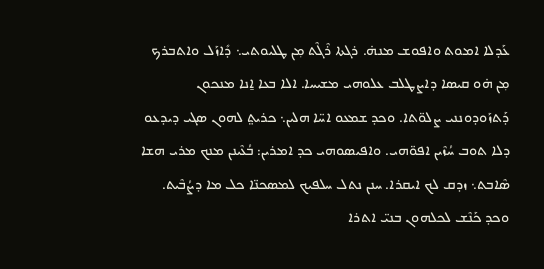ܥܰܕܠܐ ܐܡܘܬ ܘܐܦܘܫ ܡܢܗ̇. ܪܓܬܐ ܪܶܓܶܬ ܡ݂ܢ ܛܠܝܘܬܝ܆ ܕܺܐܙܰܠ ܘܐܬܒܪܟ ܡ݂ܢ ܗ̇ܘ ܩܝܣܐ ܕܐܨܛܠܒ ܥܠܘܗܝ ܡܫܝܚܐ. ܐܠܐ ܒܥܐ ܐ̱ܢܐ ܡܢܟܘܢ ܕܰܬܙܰܘܕܘܢܢܝ ܨܠܘ̈ܬܐ. ܘܟܕ ܫܡܥܘ ܐܚ̈ܐ ܗܠܝܢ܆ ܟܪܝܬ݀ ܠܗܘܢ ܣܓܝ ܕܝܕܥܘ ܕܠܐ ܬܘܒ ܚܳܙܶܝܢ ܐܦܘ̈ܗܝ. ܘܐܦܝܣܘܗܝ ܟܕ ܐܡܪܝܢ: ܒܳܥܶܝܢܢ ܡܢܟ ܡܪܝ ܗܫܐ ܣܶܐܒܬ܆ ܙܕܩ ܠܟ ܐܝܩܪܐ. ܚܢܢ ܢܬܠ ܚܠܦܝܟ ܠܡܣܟܢ̈ܐ ܟܠ ܡܐ ܕܨܳܒܶܝܬ. ܘܟܕ ܟܰܢܶܫ ܠܟܠܗܘܢ ܒܢܝ̈ ܐܬܪܐ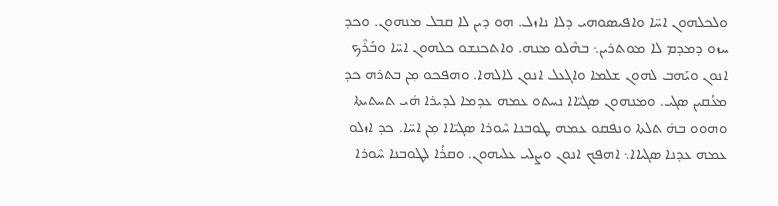ܘܠܟܠܗܘܢ ܐܚ̈ܐ ܘܐܦܝܣܘܗܝ ܕܠܐ ܢܐܙܠ. ܗ݂ܘ ܕܝܢ ܠܐ ܩܒܠ ܡܢܗܘܢ. ܘܟܕ ܚܙܘ ܕܡܕܡ ܠܐ ܡܘܬܪܝܢ܆ ܒܗܶܠܘ ܡܢܗ. ܘܐܬܟܢܫܘ ܟܠܗܘܢ ܐܚ̈ܐ ܘܒܰܪܶܟ ܐܢܘܢ ܘܝܰܗܒ ܠܗܘܢ ܫܠܡܐ ܘܐܓܥܠ ܐܢܘܢ ܠܐܠܗܐ. ܘܗܦܟܘ ܡ݂ܢ ܒܬܪܗ ܟܕ ܡܥܳܩܝܢ ܣܓܝ. ܘܡܢܗܘܢ ܣܓܝ̈ܐܐ ܢܚܬܘ ܥܡܗ ܥܕܡܐ ܠܕܝܪܐ ܗ̇ܝ ܬܚܬܝܬܐ ܘܗܘܘ ܒܗ̇ ܬܠܬܐ ܘܢܦܩܘ ܥܡܗ ܛܘܒܢܐ ܚܶܘܪܐ ܣܓܝ̈ܐܐ ܡ݂ܢ ܐܚ̈ܐ. ܟܕ ܐܙܠܘ ܥܡܗ ܥܕܢܐ ܣܓܝܐܐ܆ ܐܗܦܟ ܐܢܘܢ ܘܨܠܝ ܥܠܝܗܘܢ. ܘܩܪܳܐ ܠܛܘܒܢܐ ܚܶܘܪܐ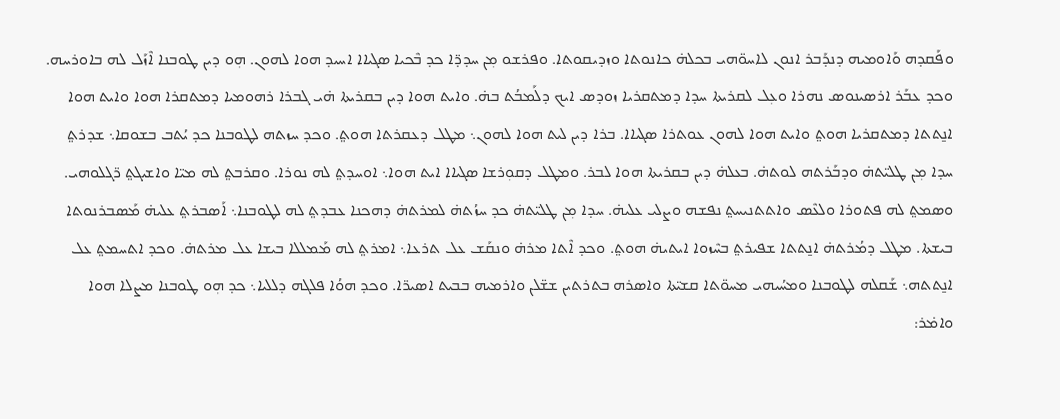ܘܦܰܩܕܗ ܘܰܐܘܡܝܗ ܕܢܕܰܒܪ ܐܢܘܢ ܠܐܚܘ̈ܗܝ ܒܟܠܗ̇ ܟܐܢܘܬܐ ܘܙܕܝܩܘܬܐ. ܘܦܪܫܘ ܡ݂ܢ ܚܕܕ̈ܐ ܟܕ ܒܶܟܝܐ ܣܓܝܐܐ ܐܚܝܕ ܗܘܐ ܠܗܘܢ. ܗ݂ܘ ܕܝܢ ܛܘܒܢܐ ܐܶܙܰܠ ܠܗ ܒܐܘܪܚܗ. ܘܟܕ ܥܒܰܪ ܐܪܣܝܢܘܣ ܢܗܪܐ ܘܥ݂ܠ ܠܩܪܝܬܐ ܚܕܐ ܕܡܬܩܪܝܐ ܙܘܕܣ ܐܝܟ ܕܠܰܡܒܳܬ ܒܗ̇. ܘܐܝܬ ܗܘܐ ܕܝܢ ܒܩܪܝܬܐ ܗ̇ܝ ܓܒܪܐ ܪܗܘܡܝܐ ܕܡܬܩܪܐ ܗܘܐ ܘܐܝܬ ܗܘܐ ܐܢ̱ܬܬܐ ܕܡܬܩܪܝܐ ܗܘܬ݀ ܘܐܝܬ ܗܘܐ ܠܗܘܢ ܥܘܬܪܐ ܣܓܝܐܐ. ܒܪܐ ܕܝܢ ܠܝܬ ܗܘܐ ܠܗܘܢ܆ ܡܛܠ ܕܥܩܪܬܐ ܗܘܬ݀. ܘܟܕ ܚܙܬܗ ܠܛܘܒܢܐ ܟܕ ܝܳܬܒ ܒܫܘܩܐ܆ ܫܕܪܬ݀ ܚܕܐ ܡ݂ܢ ܛܠܝ̈ܬܗ̇ ܘܕܒܰܪܬܗ ܠܘܬܗ̇. ܒܥܠܗ̇ ܕܝܢ ܒܩܪܝܬܐ ܗܘܐ ܠܒܪ. ܘܡܛܠ ܕܩܘ݂ܪܫܐ ܣܓܝܐܐ ܐܝܬ ܗܘܐ܆ ܐܘܚܕܬ݀ ܠܗ ܢܘܪܐ. ܘܩܪܒܬ݀ ܠܗ ܡܝ̈ܐ ܘܐܫܝܓܬ݀ ܪ̈ܓܠܘܗܝ. ܘܣܡܬ݀ ܠܗ ܦܬܘܪܐ ܘܠܥܶܣ ܘܐܬܬܢܝܚܬ݀ ܢܦܫܗ ܘܨܠܝ ܥܠܝܗ̇. ܚܕܐ ܡ݂ܢ ܛܠܝ̈ܬܗ̇ ܟܕ ܚܙܳܬܗ̇ ܠܡܪܬܗ̇ ܕܗܟܢܐ ܥܒܕܬ݀ ܠܗ ܠܛܘܒܢܐ܆ ܐܰܣܒܪܬ݀ ܥܠܝܗ̇ ܡܰܣܒܪܢܘܬܐ ܒܝܫܬܐ. ܡܛܠ ܕܡܳܪܬܗ̇ ܐܢ̱ܬܬܐ ܫܦܝܪܬ݀ ܒܚܶܙܘܐ ܐܝܬܝܗ̇ ܗܘܬ݀. ܘܟܕ ܐܶܬܐ ܡܪܗ̇ ܘܢܩܰܫ ܥܠ ܬܪܥܐ܆ ܐܡܪܬ݀ ܠܗ ܡܰܡܠܠܐ ܒܝܫܐ ܥܠ ܡܪܬܗ̇. ܘܟܕ ܐܬܚܡܬ݀ ܥܠ ܐܢ̱ܬܬܗ܆ ܫܰܩܠܗ ܠܛܘܒܢܐ ܘܡܚܳܝܗܝ ܡܚܘ̈ܬܐ ܩܫܝ̈ܬܐ ܘܐܣܪܗ ܒܬܪܬܝܢ ܫܫ̈ܠܢ ܘܐܪܡܝܗ ܒܒܝܬ ܐܣܝܪ̈ܐ. ܘܟܕ ܗܘܳܐ ܦܠܓܗ ܕܠܠܝܐ܆ ܟܕ ܗ݂ܘ ܛܘܒܢܐ ܡܨܠܐ ܗܘܐ ܘܐܡ̇ܪ: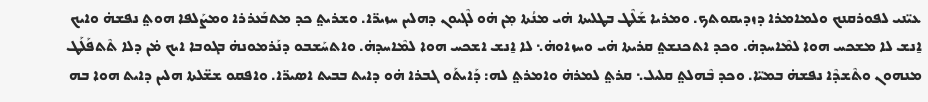ܥܝ̈ܢܝ ܠܦܘܪܩܢܟ ܘܠܡܐܡܪܐ ܕܙܕܝܩܘܬܟ. ܘܡܪܝܐ ܫܰܠܶܛ ܒܛܠܝܬܐ ܗ̇ܝ ܡܢܳܬܐ ܡ݂ܢ ܗ̇ܘ ܠܶܓܝܘܢ ܕܗܠܝܢ ܚܙܝܪ̈ܐ. ܘܫܪܝܬ݀ ܟܕ ܡܬܒܰܥܪܪܐ ܘܡܨܰܠܦܐ ܗܘܬ݀ ܢܦܫܗ̇ ܘܐܝܟ ܐ̱ܢܫ ܠܐ ܡܫܟܚ ܗܘܐ ܠܡܶܐܚܕܗ̇. ܘܟܕ ܐܬܟܢܫܬ݀ ܩܪܝܬܐ ܗ̇ܝ ܘܚܙܐܘܗ̇܆ ܠܐ ܐ̱ܢܫ ܐܫܟܚ ܗܘܐ ܠܡܶܐܚܕܗ̇. ܘܐܬܚܰܫܒܘ ܕܢܰܪܡܘܢܗ̇ ܒܓܘܒܐ ܐܝܟ ܡ̇ܢ ܕܠܐ ܬܶܬܦܰܠܰܛ ܡܢܗܘܢ ܘܬܶܫܕܶܐ ܢܦܫܗ̇ ܒܡܝ̈ܐ. ܘܟܕ ܒܶܗܠܬ݀ ܩܠܝܠ܆ ܩܪܬ݀ ܠܡܪܗ̇ ܘܐܡܪܬ݀ ܠܗ: ܕܰܐܝܬܰܘ ܓܒܪܐ ܗ̇ܘ ܕܐܝܬ ܒܒܝܬ ܐܣܝܪ̈ܐ. ܘܐܦܩܘ ܫܫ̈ܠܬܐ ܗܠܝܢ ܕܐܝܬ ܗܘܐ ܒܗ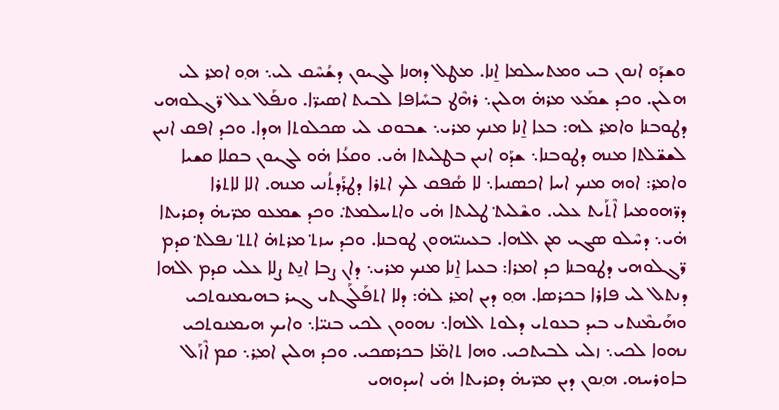ܘܫܕܰܘ ܐܢܘܢ ܒܝ ܘܡܬܚܠܡܐ ܐ̱ܢܐ. ܡܛܠ ܕܗܢܐ ܠܓܝܘܢ ܕܫܳܚܶܩ ܠܝ܆ ܗ݂ܘ ܐܡ݂ܪ ܠܝ ܗܠܝܢ. ܘܟܕ ܫܡܰܥ ܡܪܗ̇ ܗܠܝܢ܆ ܪܗܶܛ ܒܚܺܐܦܐ ܠܒܝܬ ܐܣܝܪ̈ܐ. ܘܢܦܰܠ ܥܠ ܪ̈ܓܠܘܗܝ ܕܛܘܒܢܐ ܘܐܡ݂ܪ ܠܗ: ܒܥܐ ܐ̱ܢܐ ܡܢܟ ܡܪܝ܆ ܫܒܘܩ ܠܝ ܣܟܠܘܬܐ ܗܕܐ. ܘܟܕ ܐܦܩ ܐܢܝܢ ܠܫܫ̈ܠܬܐ ܡܢܗ ܕܛܘܒܢܐ܆ ܫܕܰܘ ܐܢܝܢ ܒܛܠܝܬܐ ܗ̇ܝ. ܘܩܥܳܐ ܗ̇ܘ ܠܓܝܘܢ ܒܩܠܐ ܩܫܝܐ ܘܐܡ݂ܪ: ܐܘܗ ܡܢܟ ܐܚܐ ܐܟܣܢܝܐ܆ ܠܐ ܣܳܦܩ ܠܟ ܐܬܪܐ ܕܛܪܰܕܬܳܢܝ ܡܢܗ. ܐܠܐ ܠܐܬܪܐ ܕܪ̈ܗܘܡܝܐ ܐܶܬܰܝܬ ܥܠܝ. ܘܫܶܠܝܬ݀ ܛܠܝܬܐ ܗ̇ܝ ܘܐܬܚܠܡܬ݀. ܘܟܕ ܫܡܥܘ ܡܪ̈ܝܗ̇ ܕܩܪܝܬܐ ܗ̇ܝ܆ ܕܚܶܠܘ ܣܓܝ ܡ݂ܢ ܐܠܗܐ. ܒܥܝܢܝ̈ܗܘܢ ܛܘܒܢܐ. ܘܟܕ ܚܙܬ݀ ܡܪܬܗ̇ ܐܬܬ݀ ܢܦܠܬ݀ ܩܕܡ ܪ̈ܓܠܘܗܝ ܕܛܘܒܢܐ ܟܕ ܐܡܪܐ: ܒܥܝܐ ܐ̱ܢܐ ܡܢܟ ܡܪܝ܆ ܕܐܢ ܨܒܐ ܐܢ̱ܬ ܨܠܐ ܥܠܝ ܩܕܡ ܐܠܗܐ ܕܢܬܠ ܠܝ ܦܐܪܐ ܒܟܪܣܐ. ܗ݂ܘ ܕܝܢ ܐܡ݂ܪ ܠܗ̇: ܕܠܐ ܐܬܦܰܠܰܓܬܝ ܓܝܪ ܒܗܝܡܢܘܬܟܝ ܘܗܰܝܡܶܢܬܝ ܒܝܕ ܒܥܘܬܝ ܕܠܘܬ ܐܠܗܐ܆ ܢܗܘܘܢ ܠܟܝ ܒܢܝ̈ܐ܆ ܘܐܝܟ ܗܝܡܢܘܬܟܝ ܢܗܘܐ ܠܟܝ܆ ܙܠܝ ܠܒܝܬܟܝ. ܘܗܐ ܬܐܡ̈ܐ ܒܟܪܣܟܝ. ܘܟܕ ܗܠܝܢ ܐܡ݂ܪ܆ ܩܡ ܐܶܙܰܠ ܒܐܘܪܚܗ. ܗ݂ܢܘܢ ܕܝܢ ܡܪ̈ܝܗ̇ ܕܩܪܝܬܐ ܗ̇ܝ ܐܚܕܘܗܝ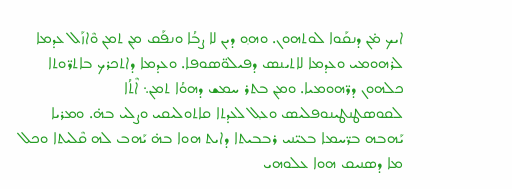ܐܝܟ ܡ̇ܢ ܕܢܩܰܘܐ ܠܘܬܗܘܢ. ܘܗ݂ܘ ܕܝܢ ܠܐ ܨܒܳܐ ܘܢܦܰܩ ܡ݂ܢ ܬܡܢ ܘܶܐܙܰܠ ܥܕܡܐ ܠܪܗܘܡܝ ܘܥܕܡܐ ܠܐܬܝܢܣ ܕܦܝܠܘ̈ܣܘܦܐ. ܘܥܕܡܐ ܕܐܬܟܪܟ ܒܐܬܪ̈ܘܬܐ ܟܠܗܘܢ ܕܪ̈ܗܘܡܝܐ. ܘܡ݂ܢ ܒܬܪ ܚܡܫ ܕܗܘܳܐ ܬܡܢ܆ ܐܶܬܳܐ ܠܩܘܣܛܢܛܝܢܘܦܠܝܣ ܘܥ݂ܠ ܠܥܕܬܐ ܩܐܬܘܠܝܩܝ ܘܨܠܝ ܒܗ̇. ܘܡܪܝܐ ܝܰܗܒܗ ܒܪ̈ܚܡܐ ܒܥܝ̈ܢܝ ܪܒܒܝܬܐ ܕܐܝܬ ܗܘܐ ܒܗ̇ ܝܰܗܒ ܠܗ ܩܶܠܝܬܐ ܘܟܠ ܡܐ ܕܣܢܝܩ ܗܘܐ ܥܠܘܗܝ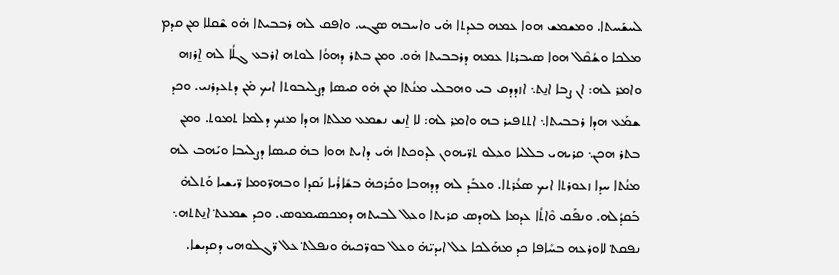ܠܚܫܰܚܬܐ. ܘܡܫܡܫ ܗܘܐ ܥܡܗ ܒܥܕܬܐ ܗ̇ܝ ܘܐܚܒܗ ܣܓܝ. ܘܐܦܩ ܠܗ ܪܒܒܝܬܐ ܗ̇ܘ ܫܶܩܠܐ ܡ݂ܢ ܩܕܡ ܡܠܟܐ ܘܫܳܩܶܠ ܗܘܐ ܣܝܒܪܬܐ ܥܡܗ ܕܪܒܒܝܬܐ ܗ̇ܘ. ܘܡ݂ܢ ܒܬܪ ܕܗܘܳܐ ܠܘܬܗ ܐܪܒܥ ܓܠܳܐ ܠܗ ܐ̱ܪܙܗ ܘܐܡ݂ܪ ܠܗ: ܐܢ ܨܒܐ ܐܢ̱ܬ܆ ܐܙܕܕܩ ܒܝ ܘܗܒܠܝ ܡܢܳܬܐ ܡ݂ܢ ܗ̇ܘ ܩܝܣܐ ܕܨܠܝܒܘܬܐ ܐܝܟ ܡ̇ܢ ܕܬܥܕܪܢܝ. ܘܟܕ ܫܡܰܥ ܗܕܐ ܪܒܒܝܬܐ܆ ܐܬܬܦܝܪ ܒܗ ܘܐܡ݂ܪ ܠܗ: ܠܐ ܐ̱ܢܫ ܢܫܡܥ ܡܠܬܐ ܗܕܐ ܡܢܟ ܕܠܡܐ ܬܡܘܬ. ܘܡ݂ܢ ܒܬܪ ܗܟܢ܆ ܩܪܝܗܝ ܒܠܠܝܐ ܘܥ݂ܠܘ ܬܪ̈ܝܗܘܢ ܠܕܘܟܬܐ ܗ̇ܝ ܕܐܝܬ ܗܘܐ ܒܗ̇ ܩܝܣܐ ܕܨܠܝܒܐ ܘܝܰܗܒ ܠܗ ܡܢܳܬܐ ܚܕܐ ܙܥܘܪܬܐ ܐܝܟ ܣܥܳܪܬܐ. ܘܥܒܰܕ ܠܗ ܕܕܗܒܐ ܘܟܰܪܟܗ̇ ܒܫܺܐܪܳܝܐ ܢܰܩܕܐ ܘܒܗܪ̈ܘܡܐ ܪ̈ܝܫܝܐ ܘܰܬܠܗ̇ ܒܰܩܕܳܠܗ. ܘܢܦܰܩ ܘܶܐܬܳܐ ܥܕܡܐ ܠܗܕܣ ܩܪܝܬܐ ܘܥ݂ܠ ܠܒܝܬܗ ܕܡܟܣܝܡܘܣ. ܘܟܕ ܫܡܥܬ݀ ܐܢ̱ܬܬܗ܆ ܢܦܩܬ݀ ܠܐܘܪܥܗ ܒܚܺܐܦܐ ܟܕ ܡܗܰܠܟܐ ܥܠ ܐܝܕܝ̈ܗ̇ ܘܥܠ ܒܘܪ̈ܟܝܗ̇ ܘܢܦܠܬ݀ ܥܠ ܪ̈ܓܠܘܗܝ ܕܩܕܝܫܐ.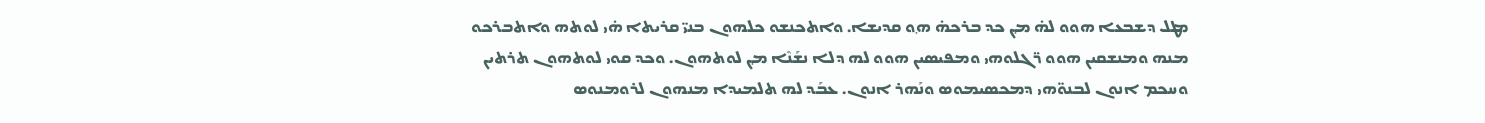ܡܛܠ ܕܫܒܥܐ ܗܘܘ ܠܗ̇ ܡ݂ܢ ܟܕ ܒܪܟܗ̇ ܗ݂ܘ ܩܕܝܫܐ. ܘܐܬܟܢܫܘ ܟܠܗܘܢ ܒܢܝ̈ ܩܪܝܬܐ ܗ̇ܝ ܠܘܬܗ ܘܐܬܒܪܟܘ ܡܢܗ ܘܡܢܫܩܝܢ ܗܘܘ ܪ̈ܓܠܘܗܝ ܘܡܦܝܣܝܢ ܗܘܘ ܠܗ ܕܠܐ ܢܫܰܢܶܐ ܡ݂ܢ ܠܘܬܗܘܢ. ܘܟܕ ܩܘܝ ܠܘܬܗܘܢ ܬܪܬܝܢ ܘܚܟܡ ܐܢܘܢ ܠܒܢܘ̈ܗܝ ܕܡܟܣܝܡܘܣ ܘܢܰܗܪ ܐܢܘܢ. ܥܒܰܕ ܠܗ ܬܠܡܝܕܐ ܡܢܗܘܢ ܠܪܘܡܢܘܣ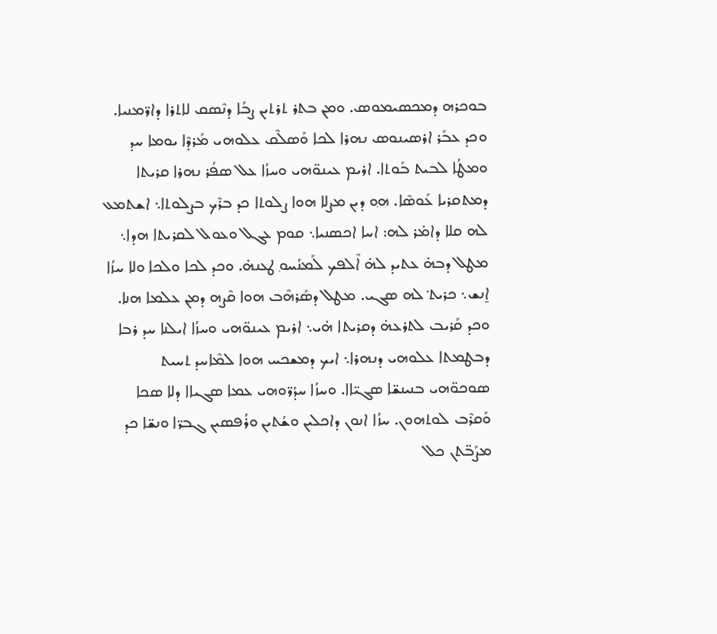ܒܘܟܪܗ ܕܡܟܣܝܡܘܣ. ܘܡ݂ܢ ܒܬܪ ܬܪܬܝܢ ܨܒܳܐ ܕܢܶܣܩ ܠܐܬܪܐ ܕܐܪ̈ܡܢܝܐ. ܘܟܕ ܥܒܰܪ ܐܪܣܝܢܘܣ ܢܗܪܐ ܠܟܐ ܘܰܣܠܶܩ ܥܠܘܗܝ ܡܰܪܕܶܐ ܝܘܡܐ ܚܕ ܘܡܛܳܐ ܠܒܝܬ ܒܰܘܬܐ. ܐܪܝܡ ܥܝܢܘ̈ܗܝ ܘܚܙܳܐ ܥܠ ܣܦܳܪ ܢܗܪܐ ܩܪܝܬܐ ܕܡܬܩܪܝܐ ܥܰܘܣܶܐ. ܗ݂ܘ ܕܝܢ ܡܨܠܐ ܗܘܐ ܨܠܘܬܐ ܟܕ ܒܪܶܟ ܒܨܠܘܬܐ܆ ܐܫܬܡܥ ܠܗ ܩܠܐ ܕܐܡ̇ܪ ܠܗ: ܐܚܐ ܐܟܣܢܝܐ܆ ܩܘܡ ܥܓܠ ܘܥܘܠ ܠܩܪܝܬܐ ܗܕܐ܆ ܡܛܠ ܕܒܗ̇ ܥܬܝܕ ܠܗ̇ ܐܶܠܦܟ ܠܰܡܢܳܚܘ݂ ܛܥܢܗ̇. ܘܟܕ ܠܟܐ ܘܠܟܐ ܘܠܐ ܚܙܳܐ ܐ̱ܢܫ܆ ܟܪܝܬ݀ ܠܗ ܣܓܝ. ܡܛܠ ܕܣܰܪܗܶܒ ܗܘܐ ܩܶܨܗ ܕܡ݂ܢ ܥܠܡܐ ܗܢܐ. ܘܟܕ ܩܰܪܝܒ ܠܬܪܥܗ̇ ܕܩܪܝܬܐ ܗ̇ܝ܆ ܐܪܝܡ ܥܝܢܘ̈ܗܝ ܘܚܙܳܐ ܐܝܠܢܐ ܚܕ ܪܒܐ ܕܒܛܡܬܐ ܥܠܘܗܝ ܕܢܗܪܐ܆ ܐܝܟ ܕܡܫܟܚ ܗܘܐ ܠܡܶܐܚܕ ܬܚܝܬ ܣܘܟܘ̈ܗܝ ܒܢܝܢܫ̈ܐ ܣܓܝ̈ܐܐ. ܘܚܙܳܐ ܚܕܳܪ̈ܘܗܝ ܥܡܐ ܣܓܝܐܐ ܕܠܐ ܣܟܐ ܘܰܩܪܶܒ ܠܘܬܗܘܢ. ܚܙܳܐ ܐܢܘܢ ܕܐܟܠܝܢ ܘܫܳܬܝܢ ܘܪܳܦܣܝܢ ܓܒܪ̈ܐ ܘܢܫ̈ܐ ܟܕ ܡܨܰܒ̈ܬܢ ܟܠ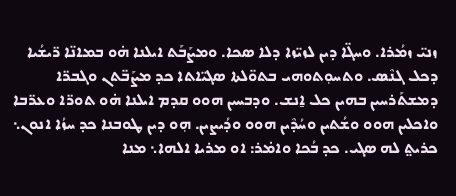ܙܢܝ̈ ܙܡܳܪܐ. ܘܚܓ̈ܐ ܕܝܢ ܠܙܝ̈ܙܐ ܕܠܐ ܣܟܐ. ܘܡܨܰܒܰܬ ܐܝܠܢܐ ܗ̇ܘ ܒܡܐܢ̈ܐ ܪ̈ܝܫܳܝܐ ܕܟܠ ܓܢܶܣ. ܘܬܚܘ݂ܬܘܗܝ ܒܬܘ̈ܠܬܐ ܣܓܝ̈ܐܬܐ ܟܕ ܡܨܰܒ̈ܬܢ ܘܓܒܪ̈ܐ ܕܡܫܬܰܪܚܝܢ ܒܗܝܢ ܟܠ ܐ̱ܢܫ. ܘܕܒܚܝܢ ܗܘܘ ܩܕܡ ܐܝܠܢܐ ܗ̇ܘ ܬܘܪ̈ܐ ܘܥܪ̈ܒܐ ܘܐܟܠܝܢ ܗܘܘ ܘܫܳܬܝܢ ܘܚܳܕܶܝܢ ܗܘܘ ܘܕܳܝܨܝܢ. ܗ݂ܘ ܕܝܢ ܛܘܒܢܐ ܟܕ ܚܙܳܐ ܐܢܘܢ܆ ܟܪܝܬ݀ ܠܗ ܣܓܝ. ܟܕ ܒܳܟܐ ܘܐܡ̇ܪ: ܐܘ ܡܪܝܐ ܐܠܗܐ܆ ܡܢܐ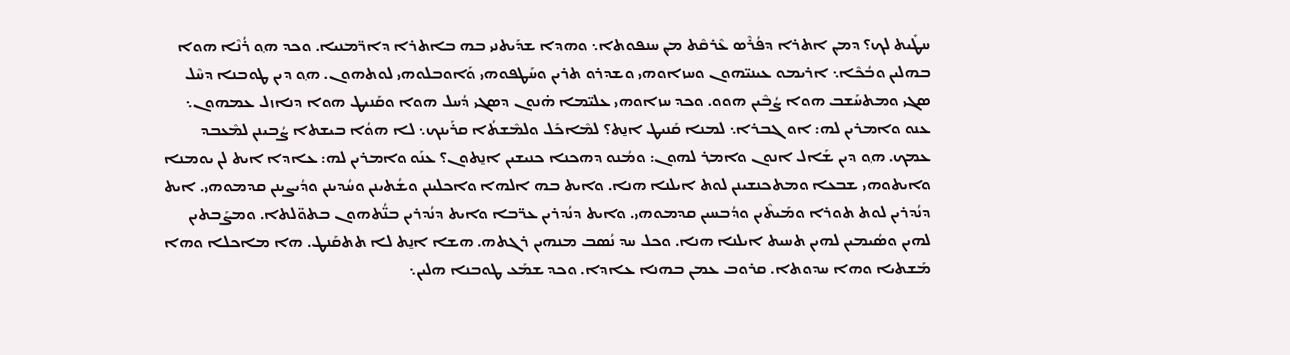ܚܛܺܝܬ ܠܟ؟ ܕܡ݂ܢ ܐܬܪܐ ܕܦܳܪܶܣ ܥܶܪܩܶܬ ܡ݂ܢ ܚܢܦܘܬܐ܆ ܘܗܕܐ ܫܕܰܝܬܢܝ ܒܗ ܒܐܬܪܐ ܕܐܪ̈ܡܢܝܐ. ܘܟܕ ܗ݂ܘ ܪܳܢܶܐ ܗܘܐ ܒܗܠܝܢ ܘܒܳܟܶܐ܆ ܐܪܝܡܘ ܥܝܢܝ̈ܗܘܢ ܘܚܙܐܘܗܝ ܘܫܕܪܘ ܬܪܝܢ ܘܚܰܛܦܘܗܝ ܘܰܐܘܒܠܘܗܝ ܠܘܬܗܘܢ. ܗ݂ܘ ܕܝܢ ܛܘܒܢܐ ܕܚܶܠ ܣܓܝ ܘܡܬܚܰܫܒ ܗܘܐ ܨܳܒܶܝܢ ܗܘܘ. ܘܟܕ ܚܙܐܘܗܝ ܥܠܝ̈ܡܐ ܗ̇ܢܘܢ ܕܣܓܝ ܕܳܚܠ ܗܘܐ ܘܩܰܢܝܛ ܗܘܐ ܕܢܐܙܠ ܥܡܗܘܢ܆ ܥܢܘ ܘܐܡܪܝܢ ܠܗ: ܐܘ ܓܒܪܐ܆ ܠܡܢܐ ܩܰܢܝܛ ܐܢ̱ܬ؟ ܠܡܶܐܟܰܠ ܘܠܡܶܫܬܳܐ ܩܪܰܝܢܟ܆ ܠܐ ܗܘܳܐ ܒܝܫܬܐ ܨܳܒܝܢܢ ܠܡܶܥܒܕ ܥܡܟ. ܗ݂ܘ ܕܝܢ ܫܰܐܠ ܐܢܘܢ ܘܐܡ݂ܪ ܠܗܘܢ: ܘܡܳܢܘ ܕܗܟܢܐ ܟܢܝܫܝܢ ܐܢ̱ܬܘܢ؟ ܥܢܰܘ ܘܐܡܪܝܢ ܠܗ: ܥܐܕܐ ܐܝܬ ܠܢ ܝܘܡܢܐ ܘܐܝܬܘܗܝ ܫܒܥܐ ܘܡܬܟܢܫܝܢܢ ܠܘܬ ܐܝܠܢܐ ܗܢܐ. ܘܐܝܬ ܒܗ ܐܠܗܐ ܘܐܟܠܝܢܢ ܘܫܳܬܝܢܢ ܘܚܳܕܝܢܢ ܘܕܳܝܨܝܢܢ ܩܕܡܘܗܝ. ܐܝܬ ܕܢܳܕܪܝܢ ܠܘܬ ܬܘܪܐ ܘܡܰܝܬܶܝܢ ܘܕܳܒܚܝܢ ܩܕܡܘܗܝ. ܘܐܝܬ ܕܢܳܕܪܝܢ ܥܪ̈ܒܐ ܘܐܝܬ ܕܢܳܕܪܝܢ ܒܢ̈ܳܬܗܘܢ ܒܬܘ̈ܠܬܐ. ܘܡܨܰܒܬܝܢ ܠܗܝܢ ܘܣܳܝܡܝܢ ܠܗܝܢ ܬܚܝܬ ܐܝܠܢܐ ܗܢܐ. ܘܟܠ ܚܕ ܢܳܣܒ ܡܢܗܝܢ ܪܓܬܗ. ܗܫܐ ܐܢ̱ܬ ܠܐ ܬܬܩܰܢܛ. ܗܐ ܡܐܟܠܐ ܘܗܐ ܡܰܫܬܝܐ ܘܗܐ ܚܕܘܬܐ. ܩܪܘܒ ܥܡܢ ܒܗܢܐ ܥܐܕܐ. ܘܟܕ ܫܡܰܥ ܛܘܒܢܐ ܗܠܝܢ܆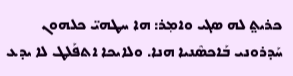ܟܪܝܬ݀ ܠܗ ܣܓܝ ܘܐܡ݂ܪ: ܗܐ ܚܛܗܝ̈ ܟܠܗܘܢ ܚܰܕܪܘܢܝ ܒܰܐܟܣܶܢܝܐ ܗܢܐ. ܘܠܐܝܟܐ ܐܬܦܰܠܛ ܠܐ ܝܕܥ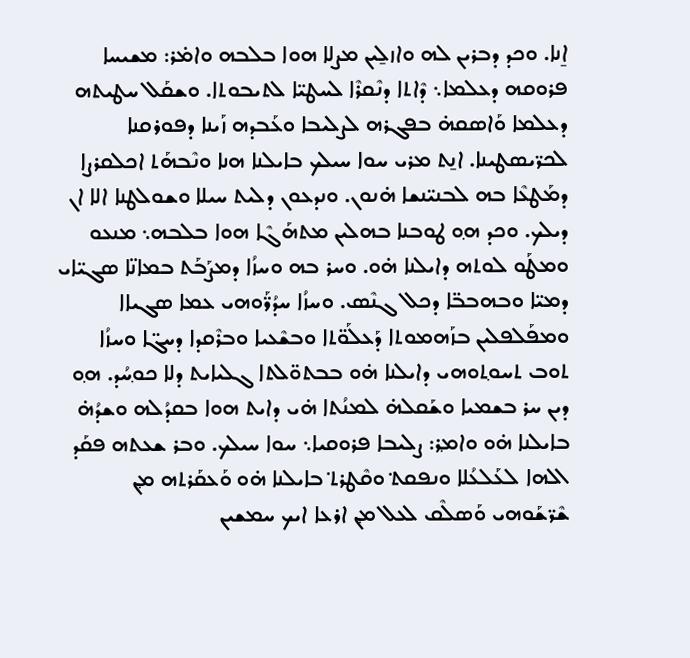ܐ̱ܢܐ. ܘܟܕ ܕܒܪܝܢ ܠܗ ܘܐܙܠ̱ܝܢ ܡܨܠܐ ܗܘܐ ܒܠܒܗ ܘܐܡ̇ܪ: ܡܫܝܚܐ ܦܪܘܩܗ ܕܥܠܡܐ܆ ܕܶܐܬܐ ܕܢܶܩܪܶܐ ܠܚܛܝ̈ܐ ܠܬܝܒܘܬܐ. ܘܫܩܰܠ ܚܛܝܬܗ ܕܥܠܡܐ ܘܰܐܣܩܗ̇ ܒܦܓܪܗ ܠܨܠܝܒܐ ܘܥܰܒܕܗ ܙܰܝܢܐ ܕܦܘܪܩܢܐ ܠܟܪ̈ܝܣܛܝܢܐ. ܐܢ̱ܬ ܡܪܝ ܚܘܐ ܚܝܠܟ ܒܐܝܠܢܐ ܗܢܐ ܘܢܶܒܗܰܬ ܐܟܠܩܪܨܐ ܕܡܰܛܥܶܐ ܒܗ ܠܒܢܝ̈ܢܫܐ ܗ̇ܢܘܢ. ܘܢܕܥܘܢ ܕܠܝܬ ܚܝܠܐ ܘܫܘܠܛܢܐ ܐܠܐ ܐܢ ܕܝܠܟ. ܘܟܕ ܗ݂ܘ ܛܘܒܢܐ ܒܗܠܝܢ ܡܬܗܰܓܶܐ ܗܘܐ ܒܠܒܗ܆ ܡܢܥܘ ܘܡܛܰܘ ܠܘܬܗ ܕܐܝܠܢܐ ܗ̇ܘ. ܘܚܪ ܒܗ ܘܚܙܳܐ ܕܡܨܰܒܰܬ ܒܡܐܢ̈ܐ ܣܓܝ̈ܐܝ ܕܡܝ̈ܐ ܘܒܗܒܒ̈ܐ ܕܟܠ ܓܢܶܣ. ܘܚܙܳܐ ܚܕܳܪ̈ܰܘܗܝ ܥܡܐ ܣܓܝܐܐ ܘܡܦܰܠܦܠܝܢ ܒܙܰܗܡܘܬܐ ܕܰܥܠܰܘ̈ܬܐ ܘܒܫܶܥܝܐ ܘܒܪܶܩܕܐ ܕܚܓ̈ܐ ܘܚܙܳܐ ܬܘܒ ܬܚܘ݂ܬܘܗܝ ܕܐܝܠܢܐ ܗ̇ܘ ܒܒܬܘ̈ܠܬܐ ܓܠܝܐܝܬ ܕܠܐ ܟܘ݂ܚܳܕ. ܗ݂ܘ ܕܝܢ ܚܪ ܒܫܡܝܐ ܘܫܰܩܠܗ̇ ܠܡܢܳܬܐ ܗ̇ܝ ܕܐܝܬ ܗܘܐ ܒܩܕܳܠܗ ܘܫܕܳܗ̇ ܒܐܝܠܢܐ ܗ̇ܘ ܘܐܡ݂ܪ: ܨܠܝܒܐ ܦܪܘܩܝܐ܆ ܚܘܐ ܚܝܠܟ. ܘܒܪ ܫܥܬܗ ܦܩܰܕ ܐܠܗܐ ܠܥܰܠܥܳܠܐ ܘܢܦܩܬ݀ ܘܩܶܛܪܬ݀ ܒܐܝܠܢܐ ܗ̇ܘ ܘܰܥܩܰܪܬܗ ܡ݂ܢ ܫܶܪ̈ܫܰܘܗܝ ܘܰܣܠܶܩ ܠܥܠ ܡ݂ܢ ܐܪܥܐ ܐܝܟ ܚܡܫܝܢ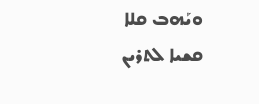ܘܝܰܗܒ ܩܠܐ ܩܫܝܐ ܠܬܪܝܢ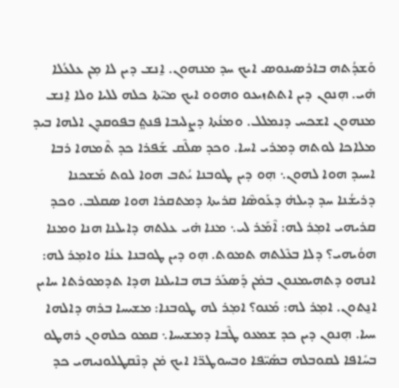ܘܰܫܕܳܬܗ ܒܐܪܣܝܢܘܣ ܐܝܟ ܚܕ ܡܢܗܘܢ. ܐ̱ܢܫ ܕܝܢ ܠܐ ܡ݂ܢ ܥܠܥܳܠܐ ܗ̇ܝ. ܗ݂ܢܘܢ ܕܝܢ ܐܬܬܙܝܥܘ ܘܗܘܘ ܐܝܟ ܡܝ̈ܬܐ ܟܠܗ ܠܠܝܐ ܘܠܐ ܐ̱ܢܫ ܡܢܗܘܢ ܐܫܟܚ ܕܢܡܠܠ. ܘܡܢܳܬܐ ܕܨܠܝܒܐ ܦܢܬ݀ ܒܦܘܩܕܢ ܐܠܗܐ ܒܝܕ ܡܠܐܟܐ ܠܘܬܗ ܕܡܪܝ ܐܚܐ. ܘܟܕ ܣܠܶܩ ܫܰܦܪܐ ܟܕ ܬܶܡܗܐ ܪܒܐ ܐܚܝܕ ܗܘܐ ܠܗܘܢ܆ ܗ݂ܘ ܕܝܢ ܛܘܒܢܐ ܝܳܬܒ ܗܘܐ ܠܘܬ ܡܰܫܟܢܐ ܕܪܝܫܳܢܐ ܚܕ ܕܝܠܗ̇ ܕܥܰܘܣܶܐ ܩܪܝܬܐ ܕܡܬܩܪܐ ܗܘܐ ܣܩܠܒ. ܘܟܕ ܩܪܝܗܝ ܐܡ݂ܪ ܠܗ: ܐܶܡܰܪ ܠܝ܆ ܡܢܐ ܗ̇ܝ ܥܠܬܗ ܕܐܝܠܢܐ ܗܢܐ ܘܡܢܐ ܗܘܳܝܗܝ؟ ܕܠܐ ܒܥܶܠܬܗ ܬܡܘܬ. ܗ݂ܘ ܕܝܢ ܛܘܒܢܐ ܥܢܳܐ ܘܐܡ݂ܪ ܠܗ: ܐܢܗܘ ܕܬܗܝܡܢܘܢ ܒܡ̇ܢ ܕܰܣܥܰܪ ܒܗ ܒܐܝܠܢܐ ܗܕܐ ܬܕܡܘܪܬܐ ܚܐܝܢ ܐܢ̱ܬܘܢ. ܐܡ݂ܪ ܠܗ: ܡܰܢܘ؟ ܐܡ݂ܪ ܠܗ ܛܘܒܢܐ: ܡܫܝܚܐ ܒܪܗ ܕܐܠܗܐ ܚܝܐ. ܗ݂ܢܘܢ ܕܝܢ ܟܕ ܫܡܥܘ ܛܶܒܐ ܕܡܫܝܚܐ܆ ܩܡܘ ܟܠܗܘܢ ܪܗܛܘ ܒܚܺܐܦܐ ܠܩܘܒܠܗ ܒܣܰܝ̈ܦܐ ܘܒܚܘܛܪ̈ܐ ܐܝܟ ܡ̇ܢ ܕܢܶܩܛܠܘܢܝܗܝ ܟܕ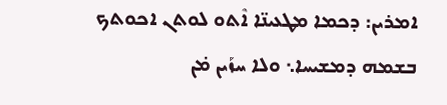ܐܡܪܝܢ: ܕܟܡܐ ܡܛܥܝܢ̈ܐ ܐܶܬܘ ܠܘܬܢ ܐܟܘܬܟ ܒܫܡܗ ܕܡܫܝܚܐ܆ ܘܠܐ ܚܙܰܝܢ ܡ̇ܢ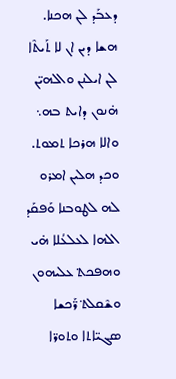ܕܥܒܰܕ ܠܢ ܗܟܢܐ. ܗܫܐ ܕܝܢ ܐܢ ܠܐ ܬܰܝܬܶܐ ܠܢ ܐܝܠܢܢ ܘܐܠܗܝ̈ܢ ܗ̇ܢܘܢ ܕܐܝܬ ܒܗ܆ ܘܐܠܐ ܗܪܟܐ ܬܡܘܬ. ܘܟܕ ܗܠܝܢ ܐܡܪܘ ܠܗ ܠܛܘܒܢܐ ܘܰܦܩܰܕ ܐܠܗܐ ܠܥܠܥܳܠܐ ܗ̇ܝ ܘܗܦܟܬ݀ ܥܠܝܗܘܢ ܘܫܶܩܠܬ݀ ܪ̈ܰܟܫܐ ܣܓܝ̈ܐܬܐ ܘܬܘܪ̈ܐ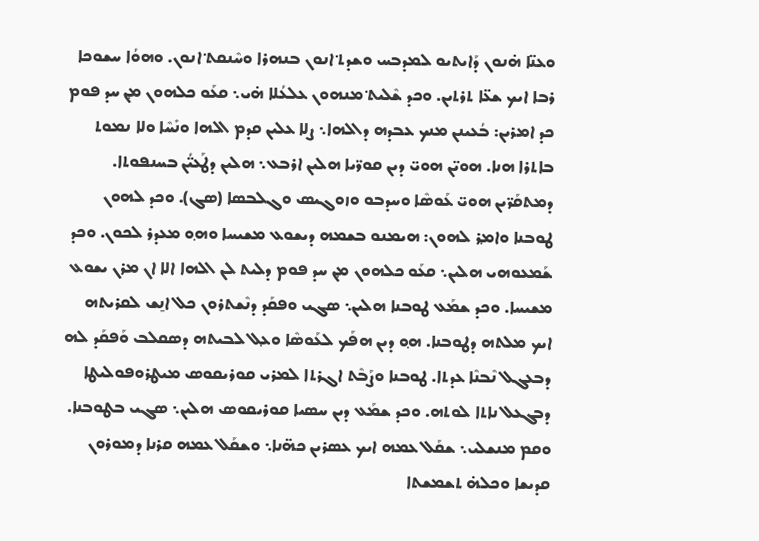ܘܥܢ̈ܐ ܗ̇ܢܘܢ ܕܰܐܝܬܝܘ ܠܡܕܒܚ ܘܫܕܬ݀ ܐܢܘܢ ܒܢܗܪܐ ܘܚܶܢܩܬ݀ ܐܢܘܢ. ܘܗܘܳܐ ܚܫܘܟܐ ܪܒܐ ܐܝܟ ܫܥ̈ܐ ܬܪܬܝܢ. ܘܟܕ ܫܶܠܝܬ݀ ܡܢܗܘܢ ܥܠܥܳܠܐ ܗ̇ܝ܆ ܩܥܰܘ ܟܠܗܘܢ ܡ݂ܢ ܚܕ ܦܘܡ ܟܕ ܐܡܪܝܢ: ܒܳܥܝܢܢ ܡܢܟ ܥܒܕܗ ܕܐܠܗܐ܆ ܨܠܐ ܥܠܝܢ ܩܕܡ ܐܠܗܐ ܘܢܺܚܶܐ ܘܠܐ ܢܡܘܬ ܒܐܬܪܐ ܗܢܐ. ܗܘܝ̈ܢ ܗܘܝ̈ ܕܝܢ ܩܘܪ̈ܝܐ ܗܠܝܢ ܐܪܒܥ܆ ܗܠܝܢ ܕܛܰܥܝ̈ܳܢ ܒܚܢܦܘܬܐ. ܕܡܬܩܰܪ̈ܝܢ ܗܘܝ̈ ܥܰܘܣܶܐ ܘܚܕܒܘ ܘܙܘܓܝܣ ܘܓܠܒܣܐ (ܣܓ). ܘܟܕ ܠܗܘܢ ܛܘܒܢܐ ܘܐܡ݂ܪ ܠܗܘܢ: ܗܝܡܢܘ ܒܫܡܗ ܕܝܫܘܥ ܡܫܝܚܐ ܘܗ݂ܘ ܡܥܕܪ ܠܟܘܢ. ܘܟܕ ܫܰܡܥܘܗܝ ܗܠܝܢ܆ ܩܥܰܘ ܟܠܗܘܢ ܡ݂ܢ ܚܕ ܦܘܡ ܕܠܝܬ ܠܢ ܐܠܗܐ ܐܠܐ ܐܢ ܡܪܢ ܝܫܘܥ ܡܫܝܚܐ. ܘܟܕ ܫܡܰܥ ܛܘܒܢܐ ܗܠܝܢ܆ ܣܓܝ ܘܦܩܰܕ ܕܢܶܫܬܪܘܢ ܟܠ ܐܢ̱ܫ ܠܩܪܝܬܗ ܐܝܟ ܡܠܬܗ ܕܛܘܒܢܐ. ܗ݂ܘ ܕܝܢ ܗܦܰܟ ܠܥܰܘܣܶܐ ܘܥ݂ܠ ܠܒܝܬܗ ܕܣܩܠܒ ܘܰܦܩܰܕ ܠܗ ܕܒܥܓܠ ܢܶܒܢܶܐ ܥܕܬܐ. ܛܘܒܢܐ ܘܨܰܒܶܬ ܐܓܪܬܐ ܠܡܪܝ ܩܘܪܝܩܘܣ ܡܝܛܪܘܦܘܠܝܛܐ ܕܒܓܥܠ ܢܐܬܐ ܠܘܬܗ. ܘܟܕ ܫܡܰܥ ܕܝܢ ܚܣܝܐ ܩܘܪܝܩܘܣ ܗܠܝܢ܆ ܣܓܝ ܒܛܘܒܢܐ. ܘܩܡ ܡܢܫܠܝ܆ ܫܩܰܠ ܥܡܗ ܐܝܟ ܥܣܪܝܢ ܟܗ̈ܢܐ܆ ܘܫܩܰܠ ܥܡܗ ܩܪܢܐ ܕܡܘܪܘܢ ܩܕܝܫܐ ܘܟܠܗ̇ ܬܫܡܫܬܐ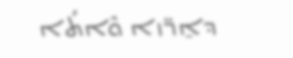ܕܐ̱ܪ̈ܙܐ ܘܶܐܬܳܐ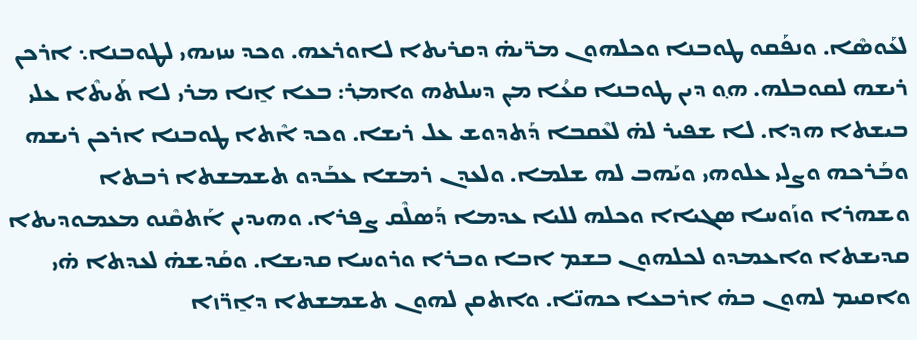ܠܥܰܘܣܶܐ. ܘܢܦܰܩܘ ܛܘܒܢܐ ܘܟܠܗܘܢ ܡܪ̈ܝܗ̇ ܕܩܪܝܬܐ ܠܐܘܪܥܗ. ܘܟܕ ܚܙܝܗܝ ܠܛܘܒܢܐ܆ ܐܪܟܢ ܪܝܫܗ ܠܩܘܒܠܗ. ܗ݂ܘ ܕܝܢ ܛܘܒܢܐ ܩܥܳܐ ܡ݂ܢ ܕܚܠܬܗ ܘܐܡ݂ܪ: ܒܥܐ ܐ̱ܢܐ ܡܪܝ ܠܐ ܬܰܝܬܶܐ ܥܠܝ ܒܝܫܬܐ ܗܕܐ. ܠܐ ܫܦܝܪ ܠܗ̇ ܠܥܶܩܒܐ ܕܰܬܕܘܫ ܥܠ ܪܝܫܐ. ܘܟܕ ܐܶܬܐ ܛܘܒܢܐ ܐܪܟܢ ܪܝܫܗ ܘܒܰܪܟܗ ܘܨܠܝ ܥܠܘܗܝ ܘܝܰܗܒ ܠܗ ܫܠܡܐ. ܘܠܥܕܢ ܪܡܫܐ ܥܒܰܕܘ ܬܫܡܫܬܐ ܪܒܬܐ ܘܫܗܪܐ ܘܙܰܘܚܐ ܣܓܝܐܐ ܘܟܠܗ ܠܠܝܐ ܥܕܡܐ ܕܰܣܠܶܩ ܨܦܪܐ. ܘܗܝܕܝܢ ܐܰܬܩܶܢܘ ܡܥܡܘܕܝܬܐ ܩܕܝܫܬܐ ܘܐܥܡܕܘ ܠܟܠܗܘܢ ܒܫܡ ܐܒܐ ܘܒܪܐ ܘܪܘܚܐ ܩܕܝܫܐ. ܘܩܰܕܫܗ̇ ܠܥܕܬܐ ܗ̇ܝ ܘܐܩܝܡ ܠܗܘܢ ܒܗ̇ ܐܪܒܥܐ ܟܗܢ̈ܐ. ܘܐܬܩܢ ܠܗܘܢ ܬܫܡܫܬܐ ܕܐ̱ܪ̈ܙܐ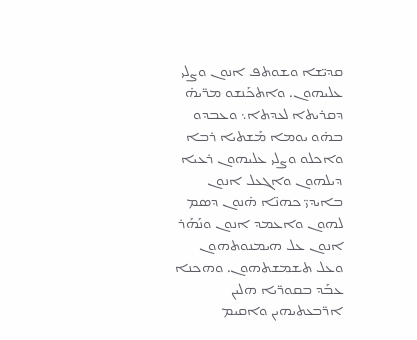ܩܕܝ̈ܫܐ ܘܫܘܬܦ ܐܢܘܢ ܘܨܠܝ ܥܠܝܗܘܢ. ܘܐܬܟܰܢܫܘ ܡܪ̈ܝܗ̇ ܕܩܪܝܬܐ ܠܥܕܬܐ܆ ܘܥܒܕܘ ܒܗ̇ܘ ܝܘܡܐ ܡܰܫܬܝܐ ܪܒܐ ܘܐܟܠܘ ܘܨܠܝ ܥܠܝܗܘܢ ܪܥܝܐ ܕܝܠܗܘܢ ܘܐܓܥܠ ܐܢܘܢ ܒܐܝܕܝ̈ ܟܗܢ̈ܐ ܗ̇ܢܘܢ ܕܣܡ ܠܗܘܢ ܘܐܥܡܕ ܐܢܘܢ ܘܢܰܗܰܪ ܐܢܘܢ ܥܠ ܗܝܡܢܘܬܗܘܢ ܘܥܠ ܬܫܡܫܬܗܘܢ. ܘܗܟܢܐ ܥܒܰܕ ܒܩܘܪ̈ܝܐ ܗܠܝܢ ܐܪ̈ܒܥܬܝܗܝܢ ܘܐܩܝܡ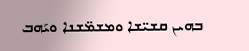ܒܗܝܢ ܩܫܝ̈ܫܐ ܘܡܫܡ̈ܫܢܐ ܘܝܰܗܒ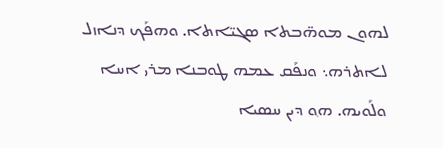ܠܗܘܢ ܡܘܗ̈ܒܬܐ ܣܓܝ̈ܐܬܐ. ܘܗܦܰܟ ܕܢܐܙܠ ܠܐܬܪܗ܆ ܘܢܦܰܩ ܥܡܗ ܛܘܒܢܐ ܡܪܝ ܐܚܐ ܘܠܰܘܝܗ. ܗ݂ܘ ܕܝܢ ܚܣܝܐ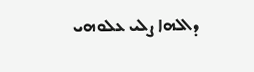ܕܐܠܗܐ ܨܠܝ ܥܠܘܗܝ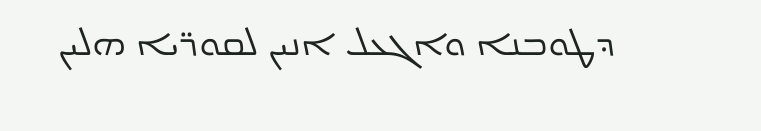ܕܛܘܒܢܐ ܘܐܓܥܠ ܐܢܝܢ ܠܩܘܪ̈ܝܐ ܗܠܝܢ